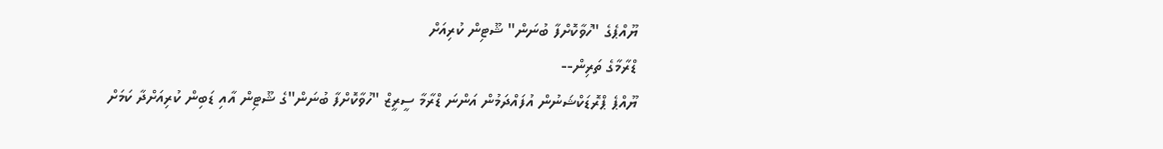ޔޫއްޕެގެ "ހުވާކޮށްފާ ބުނަން" ޝޫޓިން ކުރިއަށް
ޑްރާމާގެ ތަރިން--
ޔޫއްޕެ ޕްރޮޑަކްޝަނުން އުފައްދަމުން އަންނަ ޑްރާމާ ސީރީޒް "ހުވާކޮށްފާ ބުނަން"ގެ ޝޫޓިން އާއި ޑަބިން ކުރިއަށްދާ ކަމަށް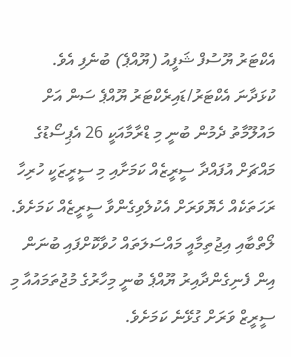އެކްޓަރު ޔޫސުފް ޝަފީއު (ޔޫއްޕެ) ބުނެފި އެވެ.
ކުޅަދާނަ އެކްޓަރު/ޑައިރެކްޓަރު ޔޫއްޕެ ސަން އަށް މައުލޫމާތު ދެމުން ބުނީ މި ޑްރާމާއަކީ 26 އެޕިސޯޑުގެ މައްޗަށް އުފައްދާ ސީރީޒެއް ކަމަށާއި މި ސީރީޒަކީ ހުރިހާ ރަހަތަކެއް ހެޔޮވަރަށް އެކުލެވިގެންވާ ސީރީޒެއް ކަމަށެވެ. ލޯތްބާއި އިޖުތިމާއީ މައްސަލަތައް ހުވާކޮށްފައި ބުނަން އިން ފެނިގެންދާއިރު ޔޫއްޕެ ބުނީ މިހާރުގެ މުޖުތަމައުއާ މި ސީރީޒް ވަރަށް ގުޅޭނެ ކަމަށެވެ.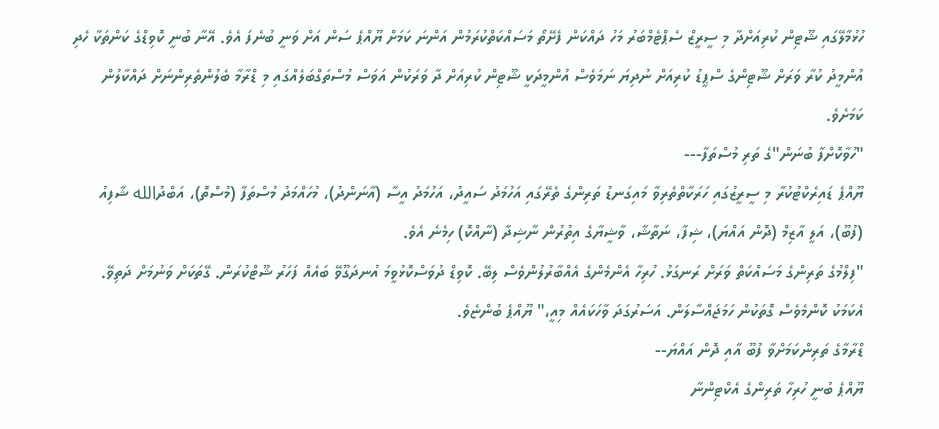ހުޅުމާލޭގައި ޝޫޓިން ކުރިއަށްދާ މި ސީރީޒް ސެޕްޓެމްބަރު މަހު ދައްކަން ފެށޭތޯ މަސައްކަތްކުރަމުން އަންނަ ކަމަށް ޔޫއްޕެ ސަން އަށް ވަނީ ބުނެފަ އެވެ. އޭނާ ބުނީ ކޮވިޑްގެ ކަންތަކާ ހެދި އުންމީދު ކުރާ ވަރަށް ޝޫޓިންގެ ސްޕީޑު ކުރިއަށް ނުދިޔަ ނަމަވެސް އުންމީދަކީ ޝޫޓިން ކުރިއަށް ދާ ވަރަކުން އަވަސް މުސްތަގްބަލެއްގައި މި ޑްރާމާ ބެލުންތެރިންނަށް ދައްކާލުން ކަމަށެވެ.
"ހުވާކޮށްފާ ބުނަން"ގެ ތަރި މުސްތަފާ---
ޔޫއްޕެ ޑައިރެކްޓުކުރާ މި ސީރީޒުގައި ހަރަކާތްތެރިވާ މައިގަނޑު ތަރިންގެ ތެރޭގައި އަހުމަދު ސައީދު، އަހުމަދު އީސާ (އާނަންދު)، މުހައްމަދު މުސްތަފާ (މުސްތޮ)، އަބްދުالله ޝާފިއު (ފުބޫ)، އަލީ އާޒިމް (ދޮން އައްޔަ)، ޝިފާ، ނަތާޝާ، ވާޝީޔާގެ އިތުރުން ނާޝިދާ (ނާއްކޮ) ހިމެނެ އެވެ.
"ފިލްމުގެ ތަރިންގެ މަސައްކަތް ވަރަށް ރަނގަޅު. ހުރިހާ އެންމެންގެ އެއްބާރުލުންވެސް ލިބޭ. ކޮވިޑް ދުވަސްކޮޅުވީމަ އުނދަގޫވޭ ބައެއް ފަހަރު ޝޫޓްކުރަން. ގޭތަކަށް ވަނުމަށް ދަތިވޭ. އެކަމަކު ކޮންމެވެސް ގޮތަކުން ހަމަޖައްސާލަން. އަސަރުގަދަ ވާހަކައެއް މިއީ،" ޔޫއްޕެ ބުންޏެވެ.
ޑްރާމާގެ ތަރިންކަމަށްވާ ފުބޫ އާއި ދޮން އައްޔަ--
ޔޫއްޕެ ބުނީ ހުރިހާ ތަރިންގެ އެކްޓިންނާ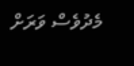މެދުވެސް ވަރަށް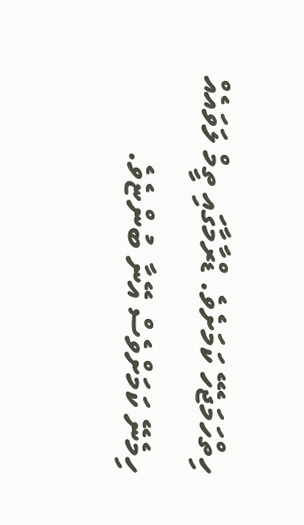ހިތްހަމަޖެހޭ ކަމަށެވެ. ޑްރާމާގައި ތީމް ލަވައެއް ހިމެނޭ ކަމަށްވެސް އޭނާ ބުންޏެވެ.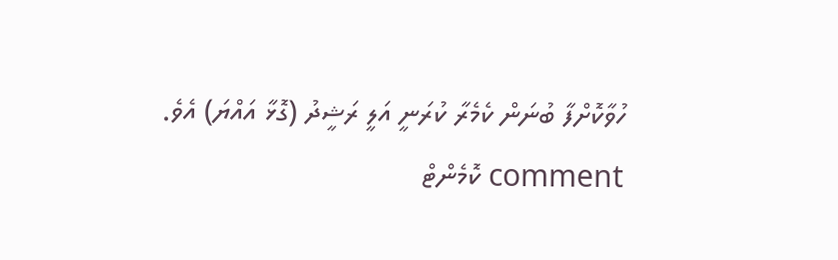ހުވާކޮށްފާ ބުނަން ކެމެރާ ކުރަނީ އަލީ ރަޝީދު (ގޮޅާ އައްޔަ) އެވެ.
comment ކޮމެންޓް